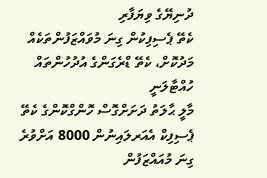ދުނިޔޭގެ ވިޔަފާރި
ކެތޭ ޕެސިފިކުން ގިނަ މުވައްޒަފުންތަކެއް މަދުކޮށް، ކެތޭ ޑްރެގަންގެ އުދުހުންތައް ހުއްޓާލަނީ
މާލީ ޙާލަތު ދަށަށްގޮސް ހޮންގްކޮންގެ ކެތޭ ޕެސިފިކް އެއަރލައިނުން 8000 އަށްވުރެ ގިނަ މުއައްޒަފުން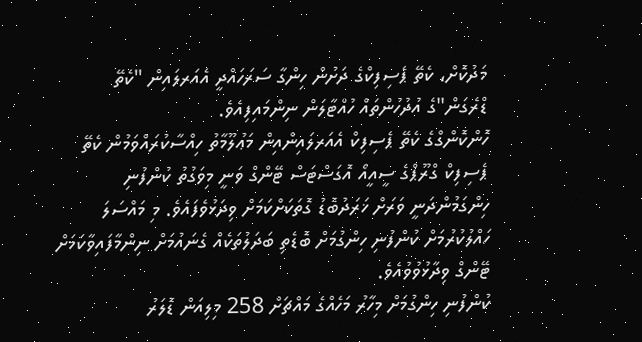މަދުކޮށް، ކެތޭ ޕެސިފިކްގެ ދަށުން ހިންގާ ސަރަހައްދީ އެއަރލައިން "ކެތޭ ޑްރެގަން"ގެ އުދުހުންތައް ހުއްޓާލަން ނިންމައިފިއެވެ.
ހޮންކޮންގްގެ ކެތޭ ޕެސިފިކް އެއަރލައިންއިން މަޢުލޫމާތު ހިއްސާކުރައްވަމުން ކެތޭ ޕެސިފިކް ގްރޫޕްގެ ސީއީއޯ އޮގަސްޓަސް ޓޭންގް ވަނީ މިވަގުތު ކުންފުނި ހިންގަމުންދަނީ ވަރަށް ޚަރަދުބޮޑު ގޮތަކަށްކަމަށް ވިދަޅުވެފައެވެ. މި މައްސަލަ ހައްލުކުރުމަށް ކުންފުނި ހިންގުމަށް ބޮޑެތި ބަދަލުތަކެއް ގެނައުމަށް ނިންމާފައިވާކަމަށް ޓޭންގް ވިދާޅުވުވުއެވެ.
ކުންފުނި ހިންގުމަށް މިހާރު މަހެއްގެ މައްޗަށް 258 މިލިއަން ޑޮލަރު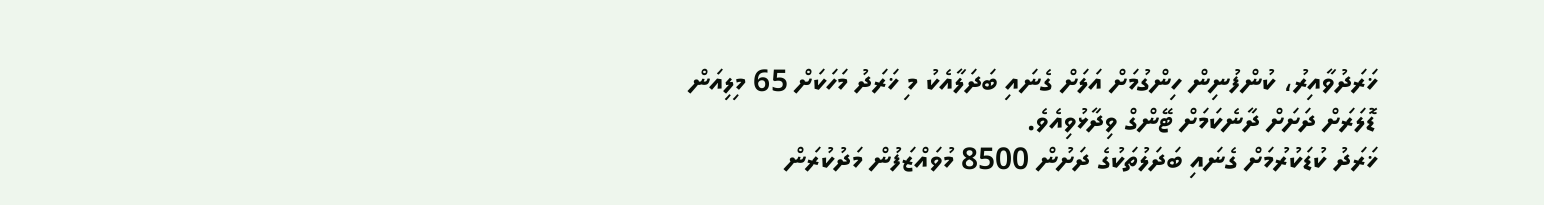ޚަރަދުވާއިރު، ކުންފުނިން ހިންގުމަށް އަލަށް ގެނައި ބަދަލާއެކު މި ޚަރަދު މަހަކަށް 65 މިލިއަން ޑޮލަރަށް ދަށަށް ދާނެކަމަށް ޓޭންގް ވިދާޅުވިއެވެ.
ޚަރަދު ކުޑަކުރުމަށް ގެނައި ބަދަލުތަކުގެ ދަށުން 8500 މުވައްޒަފުން މަދުކުރަން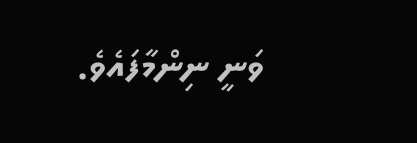ވަނީ ނިންމާފައެވެ.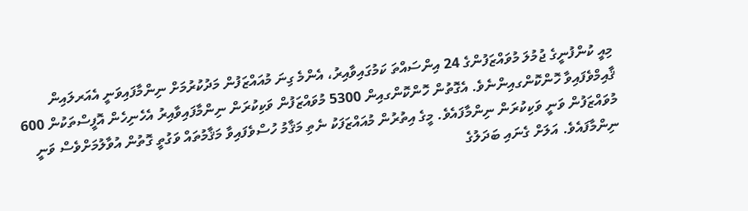މިއީ ކުންފުނީގެ ޖުމުލަ މުވައްޒަފުންގެ 24 އިންސައްތަ ކަމުގައިވާއިރު، އެންމެ ގިނަ މުއައްޒަފުން މަދުކުރުމަށް ނިންމާފައިވަނީ އެއަރލައިން ޤާއިމްވެފައިވާ ހޮންކޮންގއިންނެވެ. އެގޮތުން ހޮންކޮންގއިން 5300 މުވައްޒަފުން ވަކިކުރަން ނިންމާފައިވާއިރު އެހެނިހެން އޮފީސްތަކުން 600 މުވައްޒަފުން ވަނީ ވަކިކުރަން ނިންމާފައެވެ. މީގެ އިތުރުން މުއައްޒަފަކު ނެތި މަޤާމު ހުސްވެފައިވާ މަޤާމުތައް ވަގުތީ ގޮތުން އުވާލުމަށްވެސް ވަނީ ނިންމާފައެވެ. އަލަށް ގެނައި ބަދަލުގެ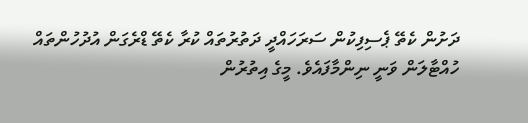ދަށުން ކެތޭ ޕެސިފިކުން ސަރަހައްދީ ދަތުރުތައް ކުރާ ކެތޭ ޑްރެގަން އުދުހުންތައް ހުއްޓާލަން ވަނީ ނިންމާފައެވެ. މީގެ އިތުރުން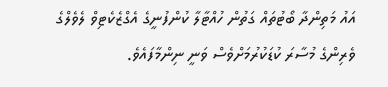އައު މަތިންދާ ބޯޓުތައް ގަތުން ހުއްޓާލާ ކުންފުނީގެ އެގްޒެކެޓިވް ލެވެލްގެ ވެރިންގެ މުސާރަ ކުޑަކުރުމަށްވެސް ވަނީ ނިންމާފައެވެ.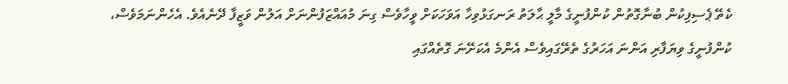ކެތޭ ޕެސިފިކުން ބުނާގޮތުން ކުންފުނީގެ މާލީ ޙާލަތު ރަނގަޅުވިހާ އަވަހަކަށް ވީހާވެސް ގިނަ މުއައްޒަފުންނަށް އަލުން ވަޒީފާ ދޭނެއެވެ. އެހެންނަމަވެސް، ކުންފުނީގެ ވިޔަފާރި އަންނަ އަހަރުގެ ތެރޭގައިވެސް އެންމެ އެކަށޭނަ ގޮތެއްގައި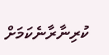ކުރިނާރާނެކަމަށް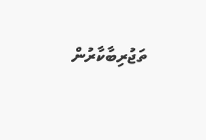ތަޖުރިބާކާރުން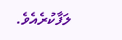ލަފާކުރެއެވެ.